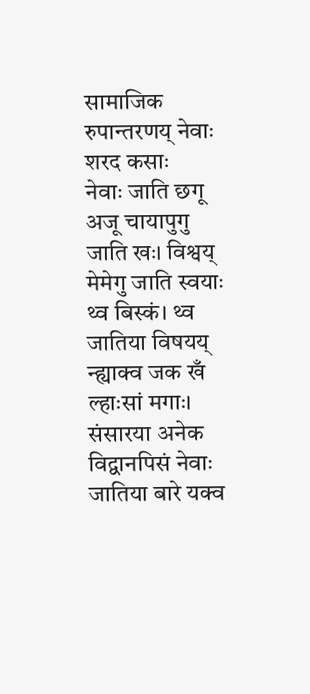सामाजिक रुपान्तरणय् नेवाः
शरद कसाः
नेवाः जाति छगू अजू चायापुगु जाति खः। विश्वय् मेमेगु जाति स्वयाः थ्व बिस्कं। थ्व जातिया विषयय् न्ह्याक्व जक खँ ल्हाःसां मगाः। संसारया अनेक विद्वानपिसं नेवाः जातिया बारे यक्व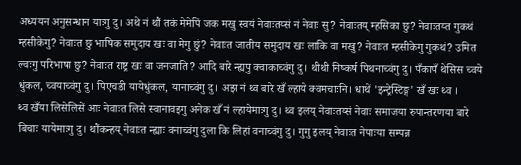अध्ययन अनुसन्धान याःगु दु। अथे नं थौं तकं मेमेपिं जक मखु स्वयं नेवाःतय्सं नं नेवाः सु? नेवाःतय् म्हसिका छु? नेवाःतय्त गुकथं म्हसीकेगु? नेवाःत छु भाषिक समुदाय खः वा मेगु छुं? नेवाःत जातीय समुदाय खः लाकि वा मखु? नेवाःत म्हसीकेगु गुकथं? उमित ल्वःगु परिभाषा छु? नेवाःत राष्ट्र खः वा जनजाति? आदि बारे न्ह्यपु क्वाकाच्वंगु दु। थीथी निष्कर्ष पिथनाच्वंगु दु। पँकापँ थेसिस च्वये धुंकल, च्वयाच्वंगु दु। पिएचडी यायेधुंकल, यानाच्वंगु दु। अझ नं थ्व बारे खँ ल्हाये क्वमचाःनि। धाथें 'इन्ट्रेस्टिङ्ग' खँ खः थ्व ।
थ्व खँया लिसेलिसें आः नेवाःत लिसे स्वानावइगु अनेक खँ नं ल्हायेमाःगु दु। थ्व इलय् नेवाःतय्सं नेवाः समाजया रुपान्तरणया बारे बिचाः यायेमाःगु दु। थौंकन्हय् नेवाःत न्ह्याः वनाच्वंगु दुला कि लिहां वनाच्वंगु दु। गुगु इलय् नेवाःत नेपाःया सम्पन्न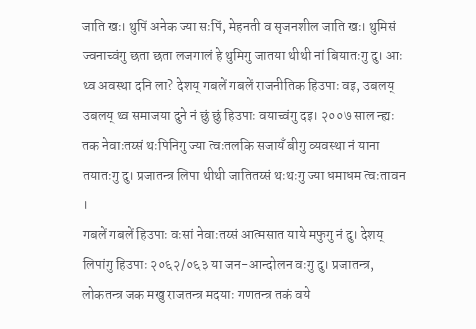जाति खः। थुपिं अनेक ज्या सःपिं, मेहनती व सृजनशील जाति खः। थुमिसं ज्वनाच्वंगु छता छता लजगालं हे थुमिगु जातया थीथी नां बियातःगु दु। आः थ्व अवस्था दनि ला? देशय् गबलें गबलें राजनीतिक हिउपाः वइ, उबलय् उबलय् थ्व समाजया दुने नं छुं छुं हिउपाः वयाच्वंगु दइ। २००७ साल न्ह्यः तक नेवाःतय्सं थःपिनिगु ज्या त्वःतलकि सजायँ बीगु व्यवस्था नं याना तयातःगु दु। प्रजातन्त्र लिपा थीथी जातितय्सं थःथःगु ज्या धमाधम त्वःतावन ।
गबलें गबलें हिउपाः वःसां नेवाःतय्सं आत्मसात याये मफुगु नं दु। देशय् लिपांगु हिउपाः २०६२/०६३ या जन-आन्दोलन वःगु दु। प्रजातन्त्र, लोकतन्त्र जक मखु राजतन्त्र मदयाः गणतन्त्र तकं वये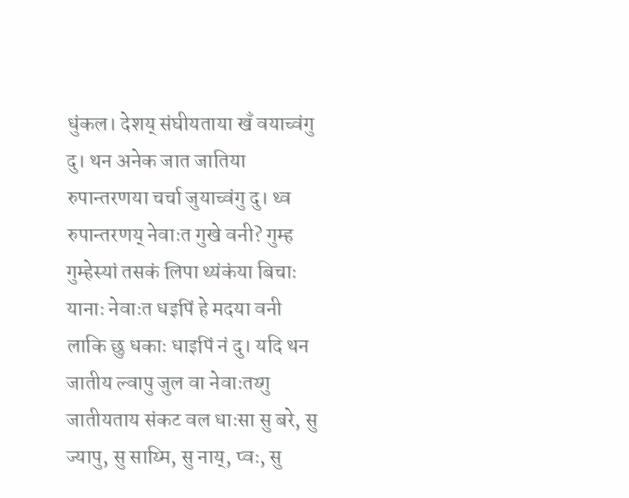धुंकल। देशय् संघीयताया खँ वयाच्वंगु दु। थन अनेक जात जातिया रुपान्तरणया चर्चा जुयाच्वंगु दु। थ्व रुपान्तरणय् नेवाःत गुखे वनी? गुम्ह गुम्हेस्यां तसकं लिपा थ्यंकंया बिचाः यानाः नेवाःत धइपिं हे मदया वनी लाकि छु धकाः धाइपिं नं दु। यदि थन जातीय ल्वापु जुल वा नेवाःतय्गु जातीयताय संकट वल धाःसा सु बरे, सु ज्यापु, सु साय्मि, सु नाय्, प्वः, सु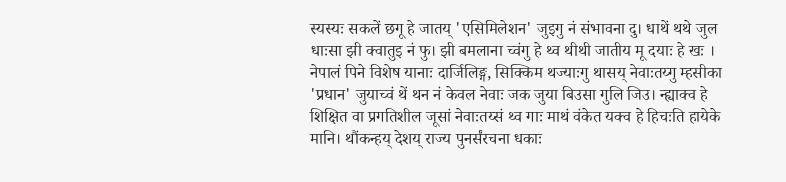स्यस्यः सकलें छगू हे जातय् 'एसिमिलेशन' जुइगु नं संभावना दु। धाथें थथे जुल धाःसा झी क्वातुइ नं फु। झी बमलाना च्वंगु हे थ्व थीथी जातीय मू दयाः हे खः ।
नेपालं पिने विशेष यानाः दार्जिलिङ्ग, सिक्किम थज्याःगु थासय् नेवाःतय्गु म्हसीका 'प्रधान' जुयाच्वं थें थन नं केवल नेवाः जक जुया बिउसा गुलि जिउ। न्ह्याक्व हे शिक्षित वा प्रगतिशील जूसां नेवाःतय्सं थ्व गाः माथं वंकेत यक्व हे हिचःति हायेके मानि। थौंकन्हय् देशय् राज्य पुनर्संरचना धकाः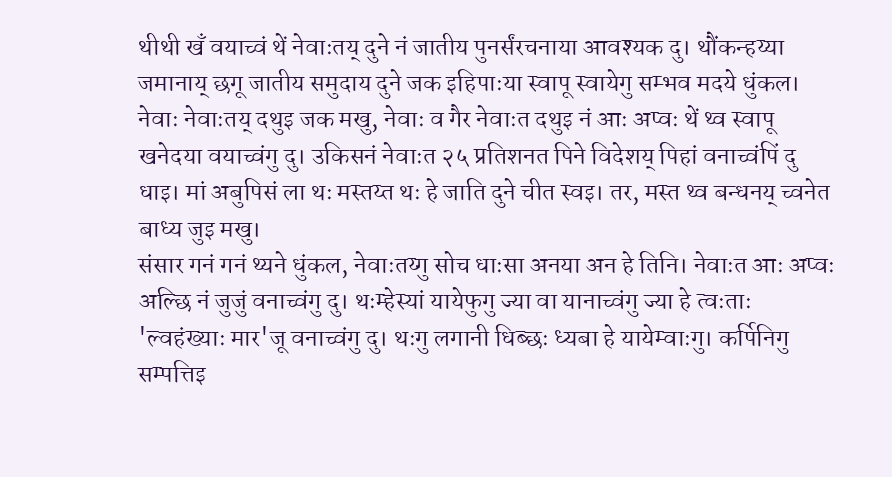थीथी खँ वयाच्वं थें नेवाःतय् दुने नं जातीय पुनर्संरचनाया आवश्यक दु। थौंकन्हय्या जमानाय् छगू जातीय समुदाय दुने जक इहिपाःया स्वापू स्वायेगु सम्भव मदये धुंकल। नेवाः नेवाःतय् दथुइ जक मखु, नेवाः व गैर नेवाःत दथुइ नं आः अप्वः थें थ्व स्वापू खनेदया वयाच्वंगु दु। उकिसनं नेवाःत २५ प्रतिशनत पिने विदेशय् पिहां वनाच्वंपिं दु धाइ। मां अबुपिसं ला थः मस्तय्त थः हे जाति दुने चीत स्वइ। तर, मस्त थ्व बन्धनय् च्वनेत बाध्य जुइ मखु।
संसार गनं गनं थ्यने धुंकल, नेवाःतय्गु सोच धाःसा अनया अन हे तिनि। नेवाःत आः अप्वः अल्छि नं जुजुं वनाच्वंगु दु। थःम्हेस्यां यायेफुगु ज्या वा यानाच्वंगु ज्या हे त्वःताः 'ल्वहंख्याः मार'जू वनाच्वंगु दु। थःगु लगानी धिब्छः ध्यबा हे यायेम्वाःगु। कर्पिनिगु सम्पत्तिइ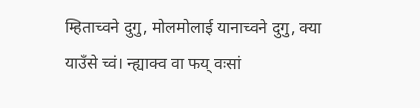म्हिताच्वने दुगु, मोलमोलाई यानाच्वने दुगु, क्या याउँसे च्वं। न्ह्याक्व वा फय् वःसां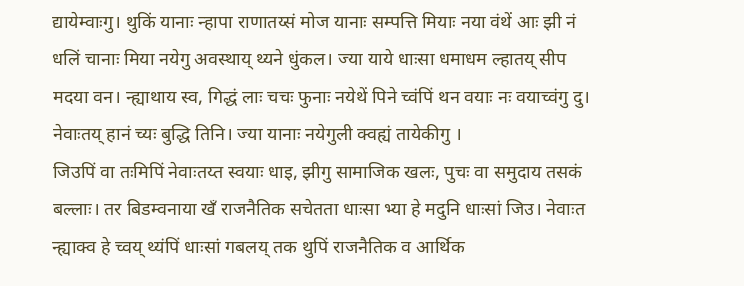द्यायेम्वाःगु। थुकिं यानाः न्हापा राणातय्सं मोज यानाः सम्पत्ति मियाः नया वंथें आः झी नं धलिं चानाः मिया नयेगु अवस्थाय् थ्यने धुंकल। ज्या याये धाःसा धमाधम ल्हातय् सीप मदया वन। न्ह्याथाय स्व, गिद्धं लाः चचः फुनाः नयेथें पिने च्वंपिं थन वयाः नः वयाच्वंगु दु। नेवाःतय् हानं च्यः बुद्धि तिनि। ज्या यानाः नयेगुली क्वह्यं तायेकीगु ।
जिउपिं वा तःमिपिं नेवाःतय्त स्वयाः धाइ, झीगु सामाजिक खलः, पुचः वा समुदाय तसकं बल्लाः। तर बिडम्वनाया खँ राजनैतिक सचेतता धाःसा भ्या हे मदुनि धाःसां जिउ। नेवाःत न्ह्याक्व हे च्वय् थ्यंपिं धाःसां गबलय् तक थुपिं राजनैतिक व आर्थिक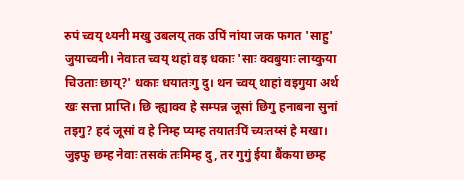रुपं च्वय् थ्यनी मखु उबलय् तक उपिं नांया जक फगत 'साहु' जुयाच्वनी। नेवाःत च्वय् थहां वइ धकाः 'साः क्वबुयाः लाय्कुया चिउताः छाय्?' धकाः धयातःगु दु। थन च्वय् थाहां वइगुया अर्थ खः सत्ता प्राप्ति। छि न्ह्याक्व हे सम्पन्न जूसां छिगु हनाबना सुनां तइगु? हदं जूसां व हे निम्ह प्यम्ह तयातःपिं च्यःतय्सं हे मखा। जुइफु छम्ह नेवाः तसकं तःमिम्ह दु, तर गुगुं ईया बैंकया छम्ह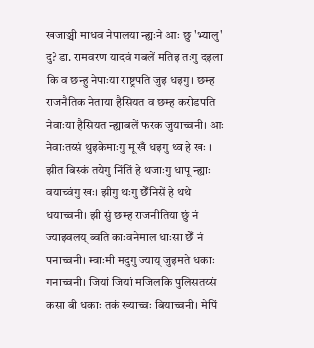खजाञ्ची माधव नेपालया न्ह्यःने आः छु 'भ्यालु' दु? डा. रामवरण यादवं गबलें मतिइ तःगु दइला कि व छन्हु नेपाःया राष्ट्रपति जुइ धइगु। छम्ह राजनैतिक नेताया हैसियत व छम्ह करोडपति नेवाःया हैसियत न्ह्याबलें फरक जुयाच्वनी। आः नेवाःतय्सं थुइकेमाःगु मू खँ धइगु थ्व हे खः ।
झीत बिस्कं तयेगु निंतिं हे थजाःगु धापू न्ह्याः वयाच्वंगु खः। झीगु थःगु छेँनिसें हे थथे धयाच्वनी। झी सुं छम्ह राजनीतिया छुं नं ज्याझ्वलय् ब्वति काःवनेमाल धाःसा छेँ नं पनाच्वनी। म्वाःमी मदुगु ज्याय् जुइमते धकाः गनाच्वनी। जियां जियां मजिलकि पुलिसतय्सं कसा बी धकाः तकं ख्याच्वः बियाच्वनी। मेपिं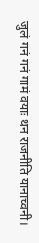जुलं गनं गनं गामं वयाः थन राजनीति यानाच्वनी।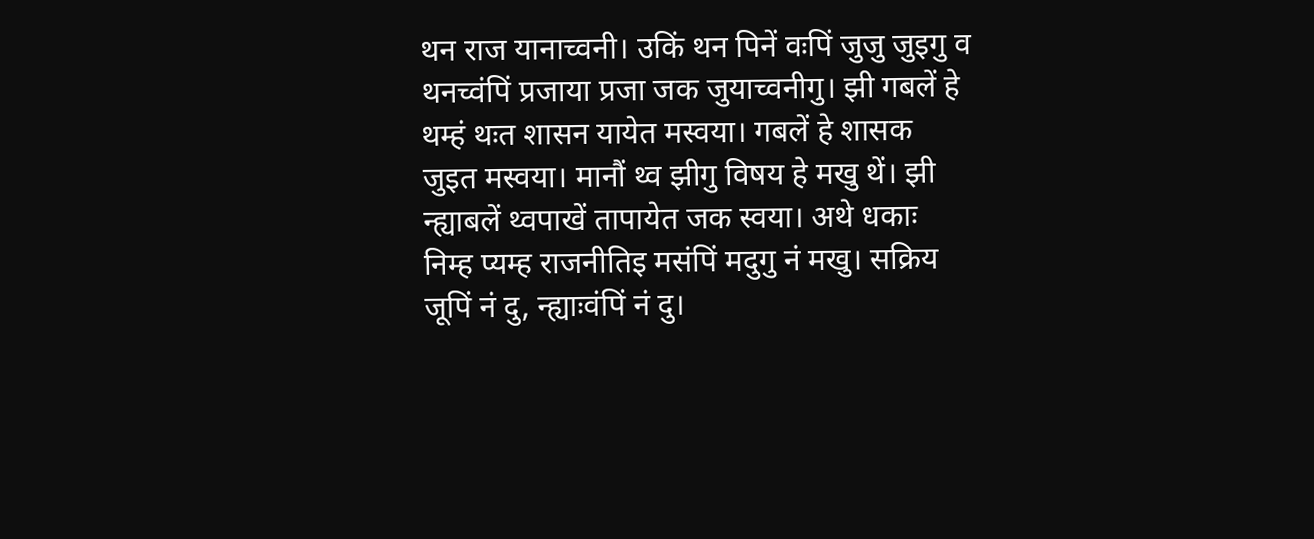थन राज यानाच्वनी। उकिं थन पिनें वःपिं जुजु जुइगु व थनच्वंपिं प्रजाया प्रजा जक जुयाच्वनीगु। झी गबलें हे थम्हं थःत शासन यायेत मस्वया। गबलें हे शासक जुइत मस्वया। मानौं थ्व झीगु विषय हे मखु थें। झी न्ह्याबलें थ्वपाखें तापायेत जक स्वया। अथे धकाः निम्ह प्यम्ह राजनीतिइ मसंपिं मदुगु नं मखु। सक्रिय जूपिं नं दु, न्ह्याःवंपिं नं दु।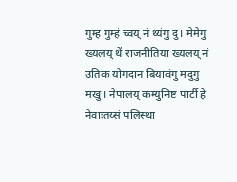गुम्ह गुम्हं च्वय् नं थ्यंगु दु। मेमेगु ख्यलय् थें राजनीतिया ख्यलय् नं उतिक योगदान बियावंगु मदुगु मखु। नेपालय् कम्युनिष्ट पार्टी हे नेवाःतय्सं पलिस्था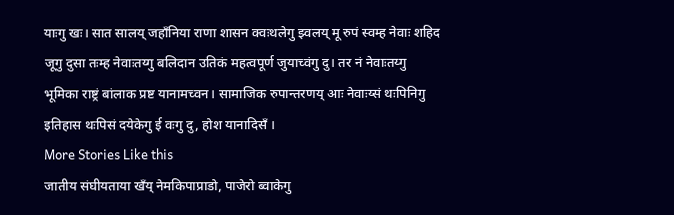याःगु खः। सात सालय् जहाँनिया राणा शासन क्वःथलेगु झ्वलय् मू रुपं स्वम्ह नेवाः शहिद जूगु दुसा तःम्ह नेवाःतय्गु बलिदान उतिकं महत्वपूर्ण जुयाच्वंगु दु। तर नं नेवाःतय्गु भूमिका राष्ट्रं बांलाक प्रष्ट यानामच्वन। सामाजिक रुपान्तरणय् आः नेवाःय्सं थःपिनिगु इतिहास थःपिसं दयेकेगु ई वःगु दु, होश यानादिसँ ।
More Stories Like this
जातीय संघीयताया खँय् नेमकिपाप्राडो, पाजेरो ब्वाकेगु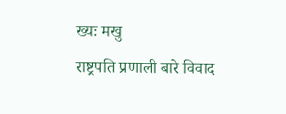ख्यः मखु
राष्ट्रपति प्रणाली बारे विवाद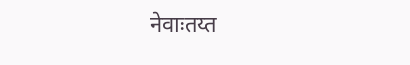नेवाःतय्त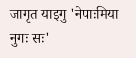जागृत याइगु 'नेपाःमिया नुगः सः'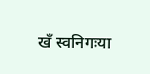खँ स्वनिगःया